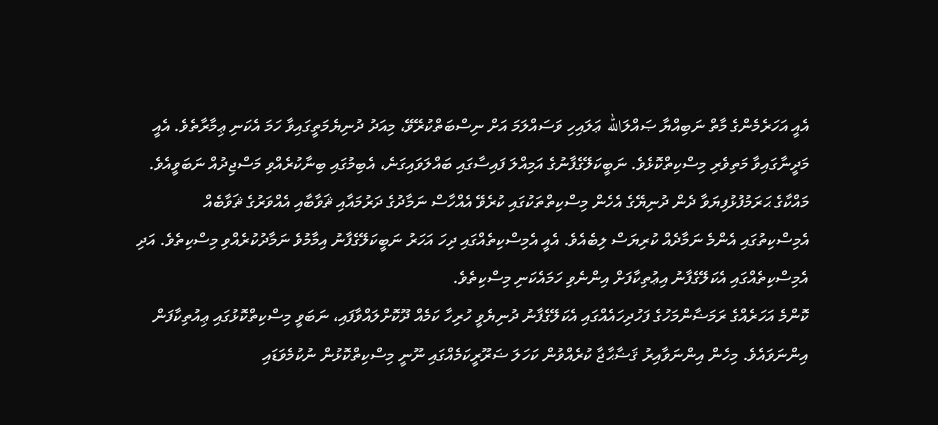އެއީ އަހަރެމެންގެ މާތް ނަބިއްޔާ ޞައްލަالله ޢަލައިހި ވަސައްލަމަ އަށް ނިސްބަތްކުރޭވޭ، މިއަދު ދުނިޔެމަތީގައިވާ ހަމަ އެކަނި ޢިމާރާތެވެ. އެއީ މަދީނާގައިވާ މަތިވެރި މިސްކިތްކޮޅެވެ. ނަބީކަލޭގެފާނުގެ އަމިއްލަ ފައިސާގައި ބައްލަވައިގަނެ، އެބިމުގައި ބިނާކުރެއްވި މަސްޖިދުއް ނަބަވީއެވެ. މައްކާގެ ޙަރަމުފުޅުފިޔަވާ ދެން ދުނިޔޭގެ އެހެން މިސްކިތްތަކުގައި ކުރެވޭ އެއްހާސް ނަމާދުގެ ދަރުމައާއި ޘަވާބާއި އެއްވަރުގެ ޘަވާބެއް އެމިސްކިތުގައި އެންމެ ނަމާދެއް ކުރިޔަސް ލިބެއެވެ. އެއީ އެމިސްކިތެއްގައި ދިހަ އަހަރު ނަބީކަލޭގެފާނު އިމާމުވެ ނަމާދުކުރެއްވި މިސްކިތެވެ. އަދި އެމިސްކިތެއްގައި އެކަލޭގެފާނު އިޢުތިކާފަށް އިންނެވި ހަމައެކަނި މިސްކިތެވެ.
ކޮންމެ އަހަރެއްގެ ރަމަޟާންމަހުގެ ފަހުދިހައެއްގައި އެކަލޭގެފާނު ދުނިޔެވީ ހުރިހާ ކަމެއް ދޫކޮށްލައްވާފައި، ނަބަވީ މިސްކިތްކޮޅުގައި ޢިއުތިކާފަން އިންނަވައެވެ. މިހެން އިންނަވާއިރު ޤަޟާޙާޖާ ކުރެއްވުން ކަހަލަ ޟަރޫރީކަމެއްގައި ނޫނީ މިސްކިތްކޮޅުން ނުކުމެވަޑައި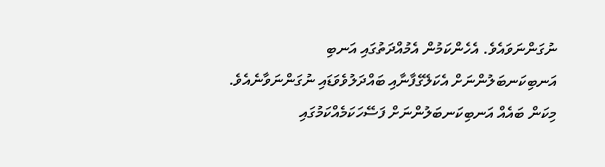ނުގަންނަވައެވެ. އެހެންކަމުން އެމުއްދަތުގައި އަނބި އަނބިކަނބަލުންނަށް އެކަލޭގެފާނާއި ބައްދަލުވެވަޑައި ނުގަންނަވާނެއެވެ. މިކަން ބައެއް އަނބިކަނބަލުންނަށް ފަސޭހަކަމެއްކަމުގައި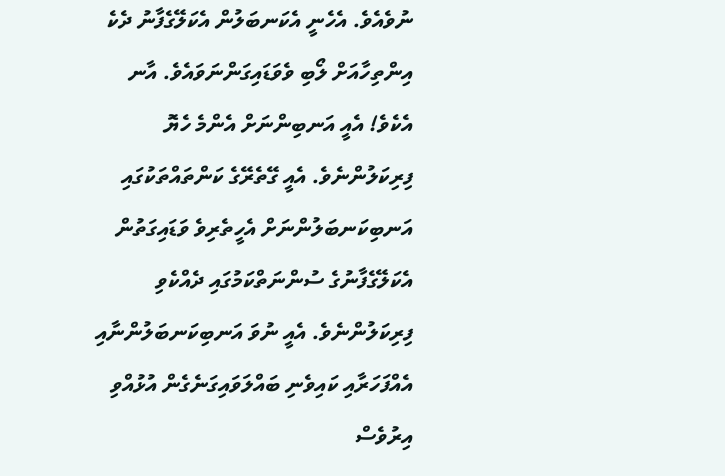ނުވެއެވެ. އެހެނީ އެކަނބަލުން އެކަލޭގެފާނު ދެކެ އިންތިހާއަށް ލޯބި ވެވަޑައިގަންނަވައެވެ. އާނ އެކެވެ! އެއީ އަނބިންނަށް އެންމެ ހެޔޮ ފިރިކަލުންނެވެ. އެއީ ގޭތެރޭގެ ކަންތައްތަކުގައި އަނބިކަނބަލުންނަށް އެހީތެރިވެ ވަޑައިގަތުން އެކަލޭގެފާނުގެ ސުންނަތްކަމުގައި ދެއްކެވި ފިރިކަލުންނެވެ. އެއީ ނުވަ އަނބިކަނބަލުންނާއި އެއްފަހަރާއި ކައިވެނި ބައްލަވައިގަނެގެން އުޅުއްވި އިރުވެސް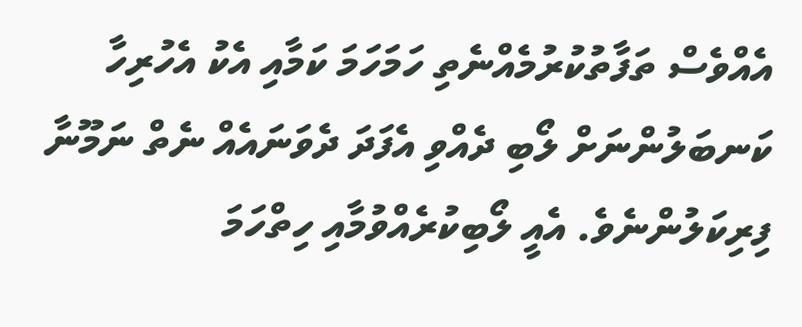އެއްވެސް ތަފާތުކުރުމެއްނެތި ހަމަހަމަ ކަމާއި އެކު އެހުރިހާ ކަނބަލުންނަށް ލޯބި ދެއްވި އެފަދަ ދެވަނައެއް ނެތް ނަމޫނާ ފިރިކަލުންނެވެ. އެއީ ލޯބިކުރެއްވުމާއި ހިތްހަމަ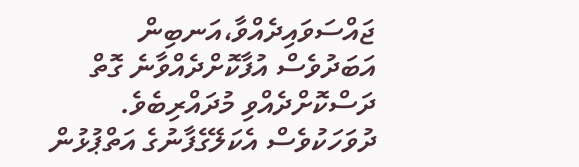ޖައްސަވައިދެއްވާ،އަނބިން އަބަދުވެސް އުފާކޮށްދެއްވާނެ ގޮތް ދަސްކޮށްދެއްވި މުދައްރިބެވެ. ދުވަހަކުވެސް އެކަލޭގެފާނުގެ އަތްޕުޅުން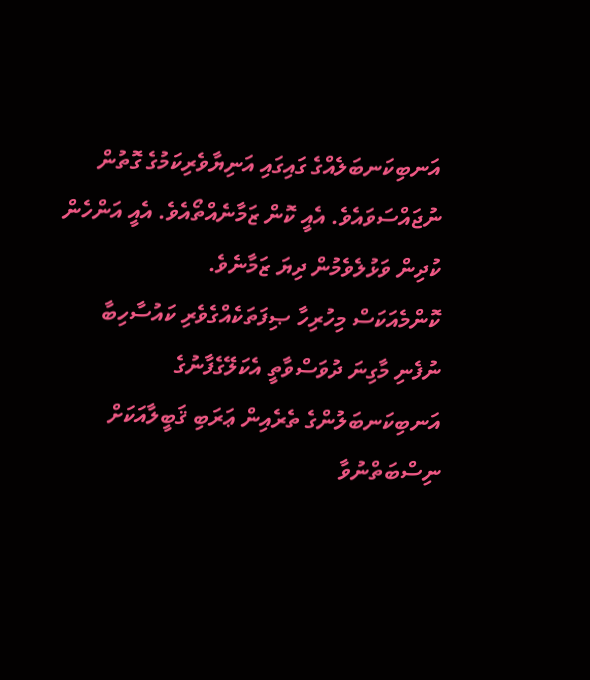އަނބިކަނބަލެއްގެ ގައިގައި އަނިޔާވެރިކަމުގެ ގޮތުން ނުޖައްސަވައެވެ. އެއީ ކޮން ޒަމާނެއްތޯއެވެ. އެއީ އަންހެން ކުދިން ވަޅުލެވެމުން ދިޔަ ޒަމާނެވެ.
ކޮންމެއަކަސް މިހުރިހާ ޞިފަތަކެއްގެވެރި ކައުސާހިބާ ނުފެނި މާގިނަ ދުވަސްވާތީ އެކަލޭގެފާނުގެ އަނބިކަނބަލުންގެ ތެރެއިން ޢަރަބި ޤަބީލާއަކަށް ނިސްބަތްނުވާ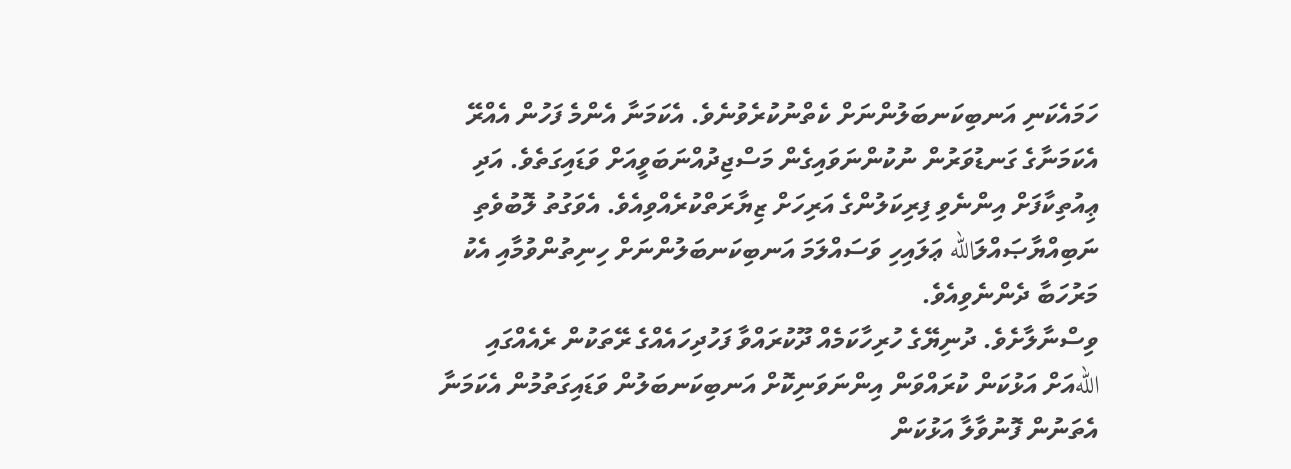ހަމައެކަނި އަނބިކަނބަލުންނަށް ކެތްނުކުރެވުނެވެ. އެކަމަނާ އެންމެ ފަހުން އެއްރޭ އެކަމަނާގެ ގަނޑުވަރުން ނުކުންނަވައިގެން މަސްޖިދުއްނަބަވީއަށް ވަޑައިގަތެވެ. އަދި ޢިއުތިކާފަށް އިންނެވި ފިރިކަލުންގެ އަރިހަށް ޒިޔާރަތްކުރެއްވިއެވެ. އެވަގުތު ލޮބުވެތި ނަބިއްޔާޞައްލަالله ޢަލައިހި ވަސައްލަމަ އަނބިކަނބަލުންނަށް ހިނިތުންވުމާއި އެކު މަރުހަބާ ދެންނެވިއެވެ.
ވިސްނާލާށެވެ. ދުނިޔޭގެ ހުރިހާކަމެއް ދޫކުރައްވާ ފަހުދިހައެއްގެ ރޭތަކުން ރެއެއްގައި اللهއަށް އަޅުކަން ކުރައްވަން އިންނަވަނިކޮށް އަނބިކަނބަލުން ވަޑައިގަތުމުން އެކަމަނާ އެތަނުން ފޮނުވާލާ އަޅުކަން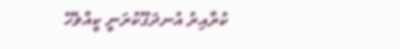ކުރާއިރު އުނދަގޫކުރަނީ ކީއްވެހޭ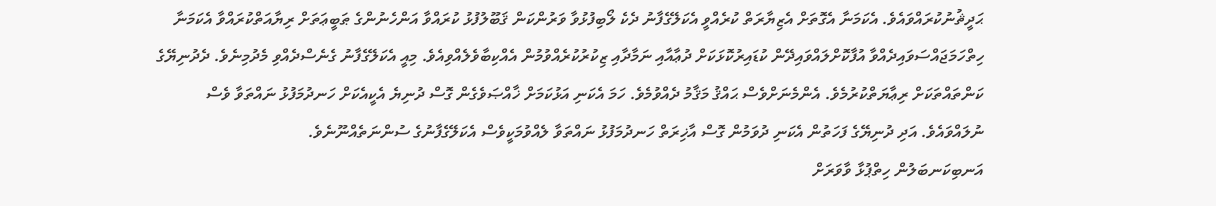ޙަދީޘުނުކުރައްވައެވެ. އެކަމަނާ އެގޮތަށް އެޒިޔާރަތް ކުރެއްވީ އެކަލޭގެފާނު ދެކެ ލޯބިފުޅުވާ ވަރުންކަން ޤަބޫލުފުޅު ކުރައްވާ އަންހެނުންގެ ޠަބީޢަތަށް ރިޔާއަތްކުރައްވާ އެކަމަނާ ހިތްހަމަޖައްސަވައިދެއްވާ އުފާކޮށްލައްވައިދޭން ކުޑައިރުކޮޅަކަށް ދުޢާއާއި ނަމާދާއި ޒިކުރުކުރެއްވުމުން އެއްކިބާވެލެއްވިއެވެ. މިއީ އެކަލޭގެފާނު ގެނެސްދެއްވި މެދުމިނެވެ. ދެދުނިޔޭގެ ކަންތައްތަކަށް ރިޢާޔަތްކުރުމެވެ. އެންމެނަށްވެސް ޙައްޤު މަޤާމު ދެއްވުމެވެ. ހަމަ އެކަނި އަޅުކަމަށް ޚާއްޞަވެގެން ގޮސް ދުނިޔެ އެކީއެކަށް ހަނދުމަފުޅު ނައްތަވާ ވެސް ނުލައްވައެވެ. އަދި ދުނިޔޭގެ ފަހަތުން އެކަނި ދުވަމުން ގޮސް އާޚިރަތް ހަނދުމަފުޅު ނައްތަވާ ލެއްވުމަކީވެސް އެކަލޭގެފާނުގެ ސުންނަތެއްނޫނެވެ.
އަނބިކަނބަލުން ހިތްޕުޅާ ވާވަރަށް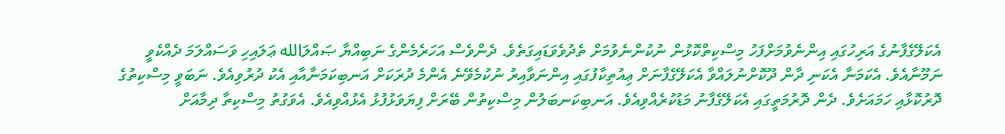އެކަލޭގެފާނުގެ އަރިހުގައި އިންނެވުމަށްފަހު މިސްކިތްކޮޅުން ނުކުންނެވުމަށް ތެދުވެވަޑައިގަތެވެ. ދެންވެސް އަހަރެމެންގެ ނަބިއްޔާ ޞައްލަالله ޢަލައިހި ވަސައްލަމަ ދެއްކެވީ ނަމޫނާއެވެ. އެކަމަނާ އެކަނި ދާން ދޫކޮށްނުލައްވާ އެކަލޭގެފާނަށް ޢިއުތިކާފުގައި އިންނަވާއިރު ނުކުމެވޭނެ އެންމެ ދުރަކަށް އަނބިކަމަނާއާއި އެކު ދުރުވިއެވެ. ނަބަވީ މިސްކިތުގެ ދޮރުކޮޅާއި ހަމައަށެވެ. ދެން ދޮރުމަތީގައި އެކަލޭގެފާނު މަޑުކުރެއްވިއެވެ. އަނބިކަނބަލުން މިސްކިތުން ބޭރަށް ފިޔަވަޅުފުޅު އެޅުއްވިއެވެ. އެވަގުތު މިސްކިތާ ދިމާއަށް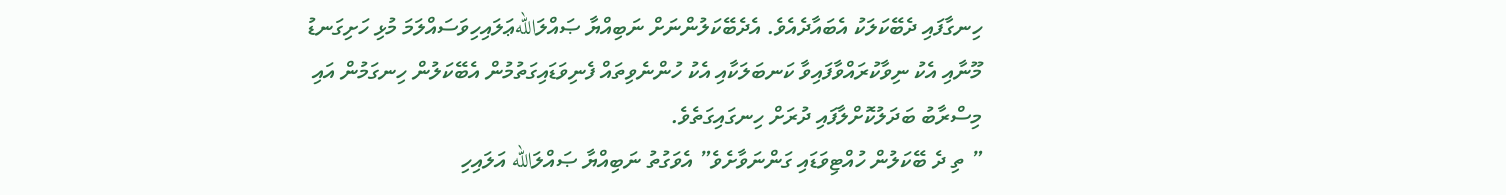ހިނގާފައި ދެބޭކަލަކު އެބައާދެއެވެ. އެދެބޭކަލުންނަށް ނަބިއްޔާ ޞައްލަاللهޢަލައިހިވަސައްލަމަ މުޅި ހަށިގަނޑު މޫނާއި އެކު ނިވާކުރައްވާފައިވާ ކަނބަލަކާއި އެކު ހުންނެވިތައް ފެނިވަޑައިގަތުމުން އެބޭކަލުން ހިނގަމުން އައި މިސްރާބު ބަދަލުކޮށްލާފައި ދުރަށް ހިނގައިގަތެވެ.
” ތި ދެ ބޭކަލުން ހުއްޓިވަޑައި ގަންނަވާށެވެ” އެވަގުތު ނަބިއްޔާ ޞައްލަالله އަލައިހި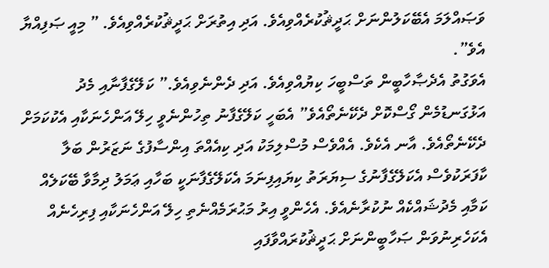ވަޞައްލަމަ އެބޭކަލުންނަށް ޙަދީޘުކުރެއްވިއެވެ. އަދި އިތުރަށް ޙަދީޘުކުރެއްވިއެވެ. ” މިއީ ޞަފިއްޔާ އެވެ”.
އެވަގުތު އެދެޞާހާބީން ތަސްބީހަ ކިޔުއްވިއެވެ. އަދި ދެންނެވިއެވެ.” ކަލޭގެފާނާއި މެދު އަޅުގަނޑުމެން ގޯސްކޮށް ދެކޭނެތޯއެވެ” އެބަހީ ކަލޭގެފާނު ތިހުންނެވީ ހިލޭ އަންހެނަކާއި އެކުކަމަށް ދެކޭނެތޯއެވެ. އާނ އެކެވެ. އެއްވެސް މުސްލިމަކު އަދި ކިއެއްތަ އިންސާފުގެ ނަޒަރުން ބަލާ ކާފަރަކުވެސް އެކަލޭގެފާނުގެ ސިޔަރަތު ކިޔައިފިނަމަ އެކަލޭގެފާނަކީ ބަހާއި ޢަމަލު ދިމާވާ ބޭކަލެއް ކަމާއި މެދުޝައްކެއް ނުކުރާނެއެވެ. އެހެންވީ އިރު މަޙުރަމެއްނެތި ހިލޭ އަންހެނަކާއި ފިރިހެނެއް އެކަހެރިނުވަން ޞަހާބީންނަށް ޙަދީޘުކުރައްވާފައި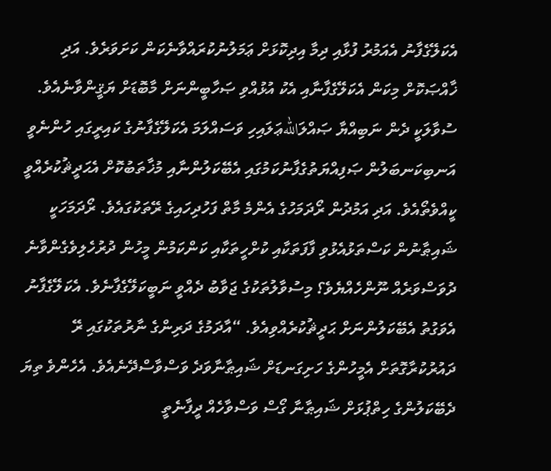އެކަލޭގެފާނު އެއަމުރު ފުޅާއި ދިމާ އިދިކޮޅަށް ޢަމަލުނުކުރައްވާނެކަން ކަށަވަރެވެ. އަދި ޚާއްޞަކޮށް މިކަން އެކަލޭގެފާނާއި އެކު އުޅުއްވި ޞަހާބީންނަށް މާބޮޑަށް ޔަޤީންވާނެއެވެ. ސުވާލަކީ ދެން ނަބިއްޔާ ޞައްލަاللهޢަލައިހި ވަސައްލަމަ އެކަލޭގެފާނުގެ ކައިރީގައި ހުންނެވީ އަނބިކަނބަލުން ޞަފިއްޔަތުގެފާނުކަމުގައި އެބޭކަލުންނާއި މުޚާތަބުކޮށް އެޙަދީޘުކުރެއްވީ ކީއްވެތޯއެވެ. އަދި އަމުދުން ރޯދަމަހުގެ އެންމެ މާތް ފަހުދިހައިގެ ރޭތަކުގައެވެ. ރޯދަމަހަކީ ޝައިޠާނުން ކަސްތަޅުއެޅުވި ފާފަތަކާއި ކުށްހީތަކާއި ކަންކަމުން މީހުން ދުރުހެލިވެގެންވާނެ ދުވަސްވަރެއް ނޫންހެއްޔެވެ؟ މިސުވާލުތަކުގެ ޖަވާބު ދެއްވީ ނަބީކަލޭގެފާނެވެ. އެކަލޭގެފާނު އެވަގުތު އެބޭކަލުންނަށް ޙަދީޘުކުރެއްވިއެވެ. “އާދަމުގެ ދަރިންގެ ނާރުތަކުގައި ރޭ ދައުރުކުރާގޮތަށް އެމީހުންގެ ހަށިގަނޑަށް ޝައިޠާނާވަދެ ވަސްވާސްދޭނެއެވެ. އެހެންވެ ތިޔަ ދެބޭކަލުންގެ ހިތްޕުޅަށް ޝައިޠާނާ ގޯސް ވަސްވާހެއް ދީފާނެތީ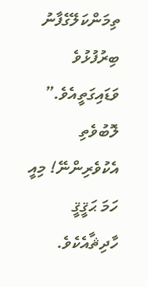ތިމަންކަލޭގެފާނު ބިރުފުޅުވެ ވަޑައިގަތީއެވެ.”
ލޮބުވެތި އެކުވެރިންނޭ! މިއީ ހަމަ ޙަޤީޤީ ހާދިޘާއެކެވެ.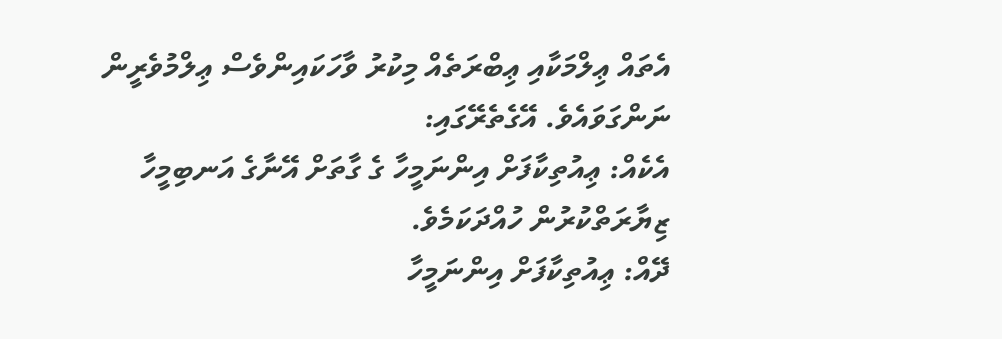އެތައް ޢިލްމަކާއި ޢިބްރަތެއް މިކުރު ވާހަކައިންވެސް ޢިލްމުވެރީން ނަންގަވައެވެ. އޭގެތެރޭގައި:
އެކެއް: ޢިއުތިކާފަށް އިންނަމީހާ ގެ ގާތަށް އޭނާގެ އަނބިމީހާ ޒިޔާރަތްކުރުން ހުއްދަކަމެވެ.
ދޭއް: ޢިއުތިކާފަށް އިންނަމީހާ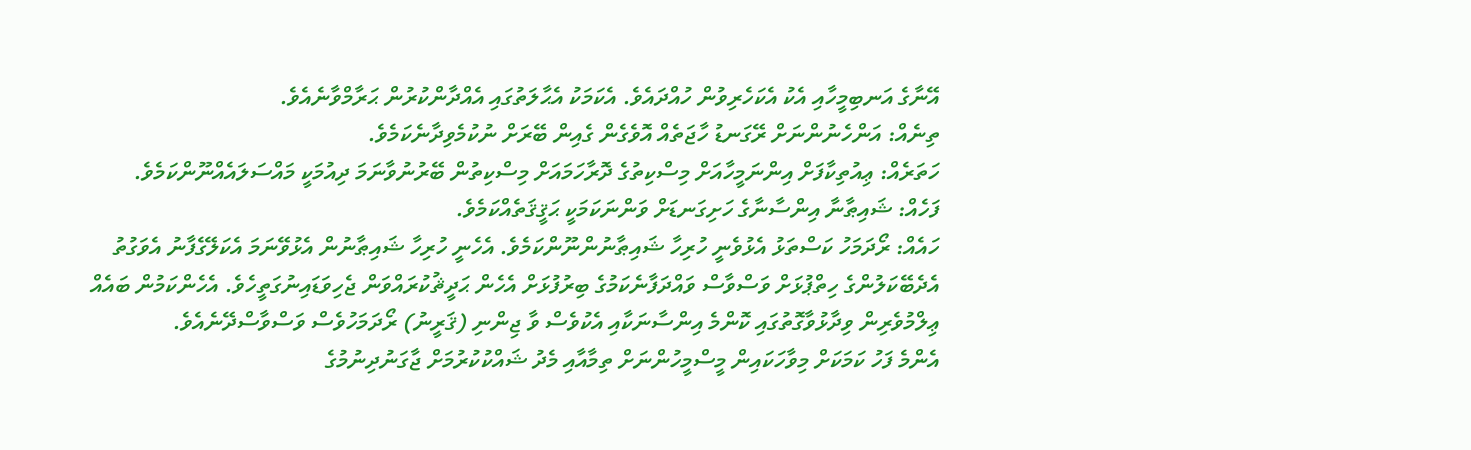އޭނާގެ އަނބިމީހާއި އެކު އެކަހެރިވުން ހުއްދައެވެ. އެކަމަކު އެޙާލަތުގައި އެއްދާންކުރުން ޙަރާމްވާނެއެވެ.
ތިނެއް: އަންހެނުންނަށް ރޭގަނޑު ހާޖަތެއް އޮވެގެން ގެއިން ބޭރަށް ނުކުމެވިދާނެކަމެވެ.
ހަތަރެއް: ޢިއުތިކާފަށް އިންނަމީހާއަށް މިސްކިތުގެ ދޮރާހަމައަށް މިސްކިތުން ބޭރުނުވާނަމަ ދިއުމަކީ މައްސަލައެއްނޫންކަމެވެ.
ފަހެއް: ޝައިޠާނާ އިންސާނާގެ ހަށިގަނޑަށް ވަންނަކަމަކީ ޙަޤީޤަތެއްކަމެވެ.
ހައެއް: ރޯދަމަހު ކަސްތަޅު އެޅުވެނީ ހުރިހާ ޝައިޠާނުންނޫންކަމެވެ. އެހެނީ ހުރިހާ ޝައިޠާނުން އެޅުވޭނަމަ އެކަލޭގެފާނު އެވަގުތު އެދެބޭކަލުންގެ ހިތްޕުޅަށް ވަސްވާސް ވައްދަފާނެކަމުގެ ބިރުފުޅަށް އެހެން ޙަދީޘުކުރައްވަން ޖެހިވަޑައިނުގަތީހެވެ. އެހެންކަމުން ބައެއް ޢިލްމުވެރިން ވިދާޅުވާގޮތުގައި ކޮންމެ އިންސާނަކާއި އެކުވެސް ވާ ޖިންނި (ޤަރީނު) ރޯދަމަހުވެސް ވަސްވާސްދޭނެއެވެ.
އެންމެ ފަހު ކަމަކަށް މިވާހަކައިން މީސްމީހުންނަށް ތިމާއާއި މެދު ޝައްކުކުރުމަށް ޖާގަނުދިނުމުގެ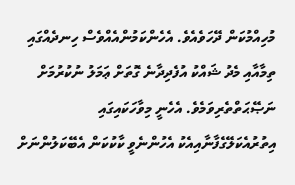މުހިއްމުކަން ދޭހަވެއެވެ. އެހެންކަމުންއެއްވެސް ހިނދެއްގައި ތިމާއާއި މެދު ޝައްކު އުފެދިދާނެ ގޮތަށް ޢަމަލު ނުކުރުމަށް ނަޞޭޙަތްތެރިވަމެވެ. އެހެނީ މިވާހަކައިގައި އިތުރުއެކަލޭގެފާނާއިއެކު އެހުންނެވީ ކާކުކަން އެބޭކަލުންނަށް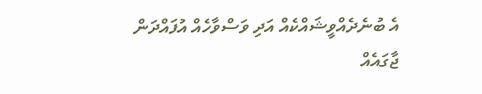އެ ބުނެދެއްވީޝައްކެއް އަދި ވަސްވާހެއް އުފައްދަން ޖާގައެއް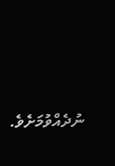ނުދެއްވުމަށެވެ.